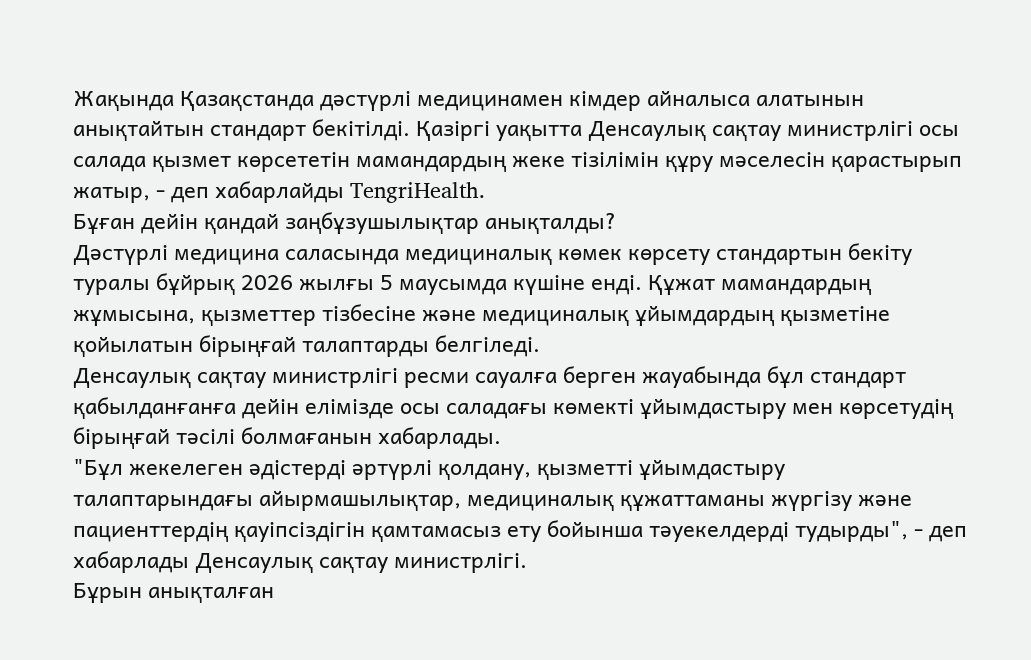Жақында Қазақстанда дәстүрлі медицинамен кімдер айналыса алатынын анықтайтын стандарт бекітілді. Қазіргі уақытта Денсаулық сақтау министрлігі осы салада қызмет көрсететін мамандардың жеке тізілімін құру мәселесін қарастырып жатыр, - деп хабарлайды TengriHealth.
Бұған дейін қандай заңбұзушылықтар анықталды?
Дәстүрлі медицина саласында медициналық көмек көрсету стандартын бекіту туралы бұйрық 2026 жылғы 5 маусымда күшіне енді. Құжат мамандардың жұмысына, қызметтер тізбесіне және медициналық ұйымдардың қызметіне қойылатын бірыңғай талаптарды белгіледі.
Денсаулық сақтау министрлігі ресми сауалға берген жауабында бұл стандарт қабылданғанға дейін елімізде осы саладағы көмекті ұйымдастыру мен көрсетудің бірыңғай тәсілі болмағанын хабарлады.
"Бұл жекелеген әдістерді әртүрлі қолдану, қызметті ұйымдастыру талаптарындағы айырмашылықтар, медициналық құжаттаманы жүргізу және пациенттердің қауіпсіздігін қамтамасыз ету бойынша тәуекелдерді тудырды", - деп хабарлады Денсаулық сақтау министрлігі.
Бұрын анықталған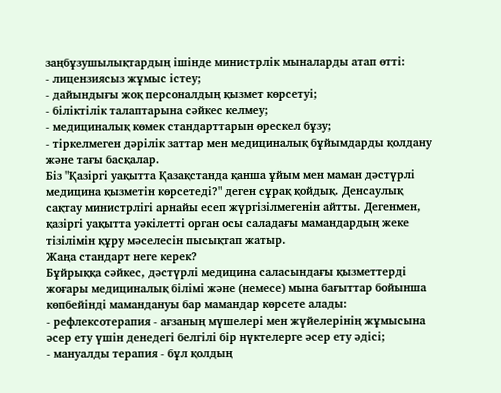заңбұзушылықтардың ішінде министрлік мыналарды атап өтті:
- лицензиясыз жұмыс істеу;
- дайындығы жоқ персоналдың қызмет көрсетуі;
- біліктілік талаптарына сәйкес келмеу;
- медициналық көмек стандарттарын өрескел бұзу;
- тіркелмеген дәрілік заттар мен медициналық бұйымдарды қолдану және тағы басқалар.
Біз "Қазіргі уақытта Қазақстанда қанша ұйым мен маман дәстүрлі медицина қызметін көрсетеді?" деген сұрақ қойдық. Денсаулық сақтау министрлігі арнайы есеп жүргізілмегенін айтты. Дегенмен, қазіргі уақытта уәкілетті орган осы саладағы мамандардың жеке тізілімін құру мәселесін пысықтап жатыр.
Жаңа стандарт неге керек?
Бұйрыққа сәйкес, дәстүрлі медицина саласындағы қызметтерді жоғары медициналық білімі және (немесе) мына бағыттар бойынша көпбейінді мамандануы бар мамандар көрсете алады:
- рефлексотерапия - ағзаның мүшелері мен жүйелерінің жұмысына әсер ету үшін денедегі белгілі бір нүктелерге әсер ету әдісі;
- мануалды терапия - бұл қолдың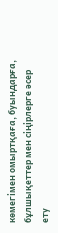көмегімен омыртқаға, буындарға, бұлшықеттер мен сіңірлерге әсер ету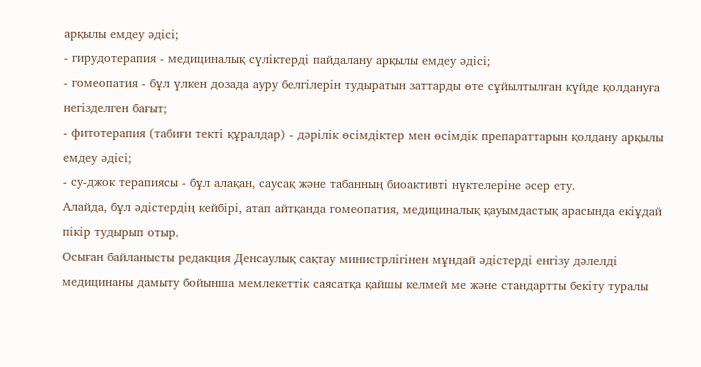арқылы емдеу әдісі;
- гирудотерапия - медициналық сүліктерді пайдалану арқылы емдеу әдісі;
- гомеопатия - бұл үлкен дозада ауру белгілерін тудыратын заттарды өте сұйылтылған күйде қолдануға негізделген бағыт;
- фитотерапия (табиғи текті құралдар) - дәрілік өсімдіктер мен өсімдік препараттарын қолдану арқылы емдеу әдісі;
- су-джок терапиясы - бұл алақан, саусақ және табанның биоактивті нүктелеріне әсер ету.
Алайда, бұл әдістердің кейбірі, атап айтқанда гомеопатия, медициналық қауымдастық арасында екіұдай пікір тудырып отыр.
Осыған байланысты редакция Денсаулық сақтау министрлігінен мұндай әдістерді енгізу дәлелді медицинаны дамыту бойынша мемлекеттік саясатқа қайшы келмей ме және стандартты бекіту туралы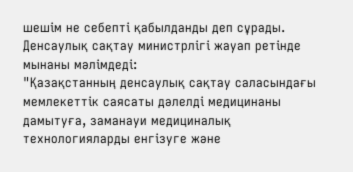шешім не себепті қабылданды деп сұрады.
Денсаулық сақтау министрлігі жауап ретінде мынаны мәлімдеді:
"Қазақстанның денсаулық сақтау саласындағы мемлекеттік саясаты дәлелді медицинаны дамытуға, заманауи медициналық технологияларды енгізуге және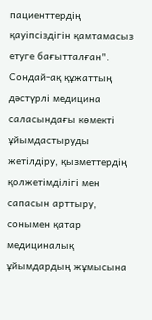пациенттердің қауіпсіздігін қамтамасыз етуге бағытталған".
Сондай-ақ құжаттың дәстүрлі медицина саласындағы көмекті ұйымдастыруды жетілдіру, қызметтердің қолжетімділігі мен сапасын арттыру, сонымен қатар медициналық ұйымдардың жұмысына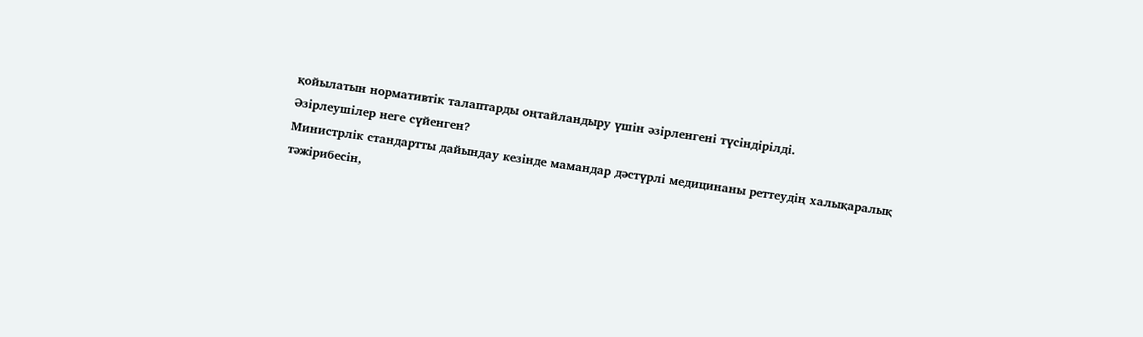қойылатын нормативтік талаптарды оңтайландыру үшін әзірленгені түсіндірілді.
Әзірлеушілер неге сүйенген?
Министрлік стандартты дайындау кезінде мамандар дәстүрлі медицинаны реттеудің халықаралық тәжірибесін,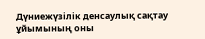Дүниежүзілік денсаулық сақтау ұйымының оны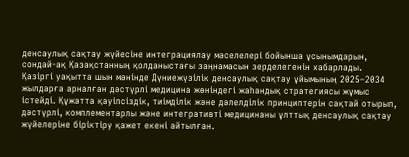денсаулық сақтау жүйесіне интеграциялау мәселелері бойынша ұсынымдарын, сондай-ақ Қазақстанның қолданыстағы заңнамасын зерделегенін хабарлады.
Қазіргі уақытта шын мәнінде Дүниежүзілік денсаулық сақтау ұйымының 2025–2034 жылдарға арналған дәстүрлі медицина жөніндегі жаһандық стратегиясы жұмыс істейді. Құжатта қауіпсіздік, тиімділік және дәлелділік принциптерін сақтай отырып, дәстүрлі, комплементарлы және интегративті медицинаны ұлттық денсаулық сақтау жүйелеріне біріктіру қажет екені айтылған.